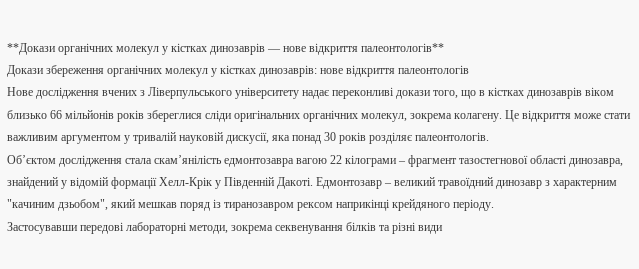**Докази органічних молекул у кістках динозаврів — нове відкриття палеонтологів**
Докази збереження органічних молекул у кістках динозаврів: нове відкриття палеонтологів
Нове дослідження вчених з Ліверпульського університету надає переконливі докази того, що в кістках динозаврів віком близько 66 мільйонів років збереглися сліди оригінальних органічних молекул, зокрема колагену. Це відкриття може стати важливим аргументом у тривалій науковій дискусії, яка понад 30 років розділяє палеонтологів.
Об’єктом дослідження стала скам’янілість едмонтозавра вагою 22 кілограми – фрагмент тазостегнової області динозавра, знайдений у відомій формації Хелл-Крік у Південній Дакоті. Едмонтозавр – великий травоїдний динозавр з характерним "качиним дзьобом", який мешкав поряд із тиранозавром рексом наприкінці крейдяного періоду.
Застосувавши передові лабораторні методи, зокрема секвенування білків та різні види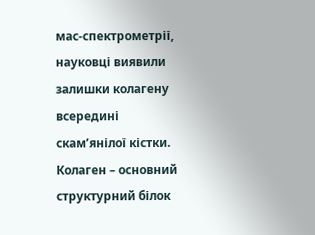мас-спектрометрії, науковці виявили залишки колагену всередині скам’янілої кістки. Колаген – основний структурний білок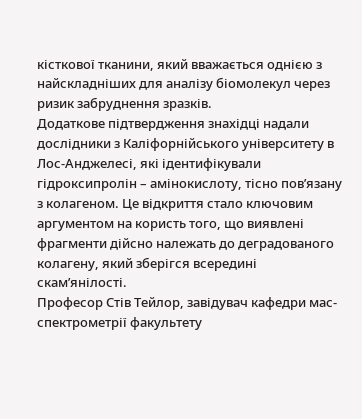кісткової тканини, який вважається однією з найскладніших для аналізу біомолекул через ризик забруднення зразків.
Додаткове підтвердження знахідці надали дослідники з Каліфорнійського університету в Лос-Анджелесі, які ідентифікували гідроксипролін – амінокислоту, тісно пов’язану з колагеном. Це відкриття стало ключовим аргументом на користь того, що виявлені фрагменти дійсно належать до деградованого колагену, який зберігся всередині скам’янілості.
Професор Стів Тейлор, завідувач кафедри мас-спектрометрії факультету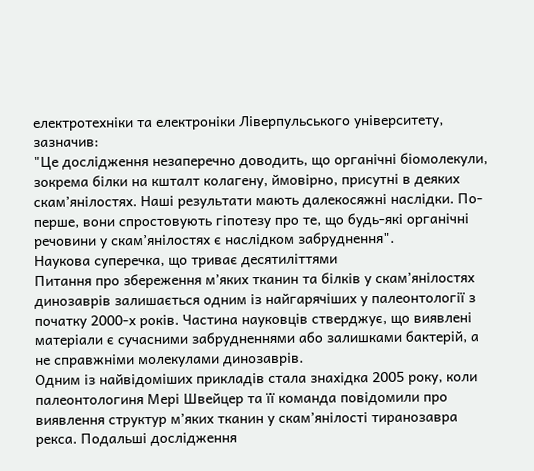електротехніки та електроніки Ліверпульського університету, зазначив:
"Це дослідження незаперечно доводить, що органічні біомолекули, зокрема білки на кшталт колагену, ймовірно, присутні в деяких скам’янілостях. Наші результати мають далекосяжні наслідки. По-перше, вони спростовують гіпотезу про те, що будь-які органічні речовини у скам’янілостях є наслідком забруднення".
Наукова суперечка, що триває десятиліттями
Питання про збереження м’яких тканин та білків у скам’янілостях динозаврів залишається одним із найгарячіших у палеонтології з початку 2000-х років. Частина науковців стверджує, що виявлені матеріали є сучасними забрудненнями або залишками бактерій, а не справжніми молекулами динозаврів.
Одним із найвідоміших прикладів стала знахідка 2005 року, коли палеонтологиня Мері Швейцер та її команда повідомили про виявлення структур м’яких тканин у скам’янілості тиранозавра рекса. Подальші дослідження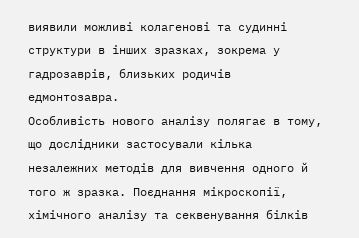виявили можливі колагенові та судинні структури в інших зразках, зокрема у гадрозаврів, близьких родичів едмонтозавра.
Особливість нового аналізу полягає в тому, що дослідники застосували кілька незалежних методів для вивчення одного й того ж зразка. Поєднання мікроскопії, хімічного аналізу та секвенування білків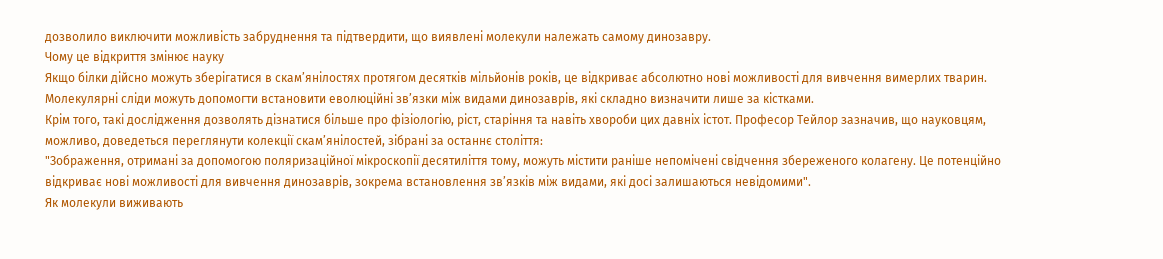дозволило виключити можливість забруднення та підтвердити, що виявлені молекули належать самому динозавру.
Чому це відкриття змінює науку
Якщо білки дійсно можуть зберігатися в скам’янілостях протягом десятків мільйонів років, це відкриває абсолютно нові можливості для вивчення вимерлих тварин. Молекулярні сліди можуть допомогти встановити еволюційні зв’язки між видами динозаврів, які складно визначити лише за кістками.
Крім того, такі дослідження дозволять дізнатися більше про фізіологію, ріст, старіння та навіть хвороби цих давніх істот. Професор Тейлор зазначив, що науковцям, можливо, доведеться переглянути колекції скам’янілостей, зібрані за останнє століття:
"Зображення, отримані за допомогою поляризаційної мікроскопії десятиліття тому, можуть містити раніше непомічені свідчення збереженого колагену. Це потенційно відкриває нові можливості для вивчення динозаврів, зокрема встановлення зв’язків між видами, які досі залишаються невідомими".
Як молекули виживають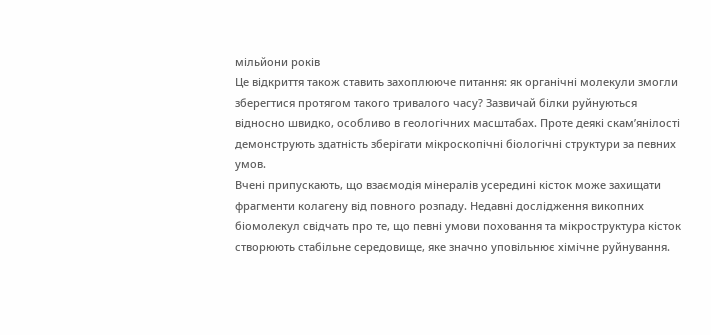мільйони років
Це відкриття також ставить захоплююче питання: як органічні молекули змогли зберегтися протягом такого тривалого часу? Зазвичай білки руйнуються відносно швидко, особливо в геологічних масштабах. Проте деякі скам’янілості демонструють здатність зберігати мікроскопічні біологічні структури за певних умов.
Вчені припускають, що взаємодія мінералів усередині кісток може захищати фрагменти колагену від повного розпаду. Недавні дослідження викопних біомолекул свідчать про те, що певні умови поховання та мікроструктура кісток створюють стабільне середовище, яке значно уповільнює хімічне руйнування.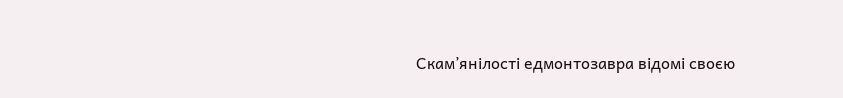Скам’янілості едмонтозавра відомі своєю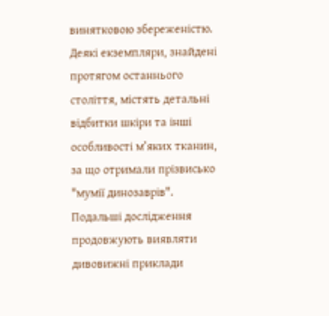винятковою збереженістю. Деякі екземпляри, знайдені протягом останнього століття, містять детальні відбитки шкіри та інші особливості м’яких тканин, за що отримали прізвисько "мумії динозаврів". Подальші дослідження продовжують виявляти дивовижні приклади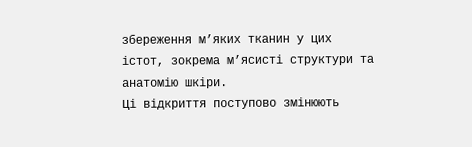збереження м’яких тканин у цих істот, зокрема м’ясисті структури та анатомію шкіри.
Ці відкриття поступово змінюють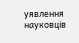уявлення науковців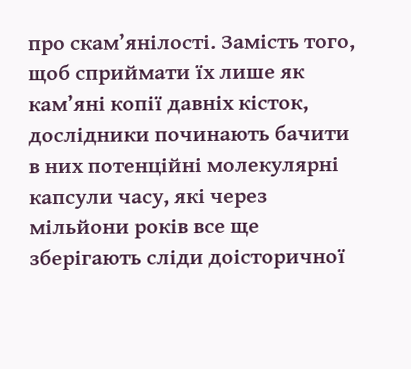про скам’янілості. Замість того, щоб сприймати їх лише як кам’яні копії давніх кісток, дослідники починають бачити в них потенційні молекулярні капсули часу, які через мільйони років все ще зберігають сліди доісторичної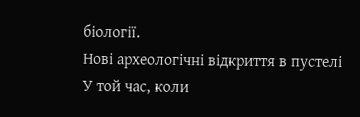біології.
Нові археологічні відкриття в пустелі
У той час, коли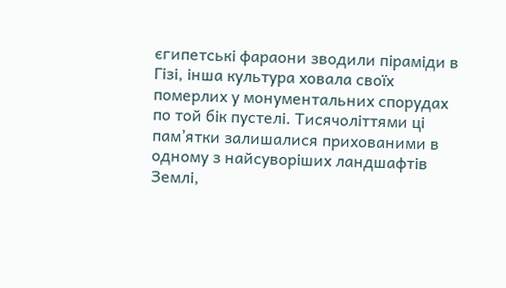єгипетські фараони зводили піраміди в Гізі, інша культура ховала своїх померлих у монументальних спорудах по той бік пустелі. Тисячоліттями ці пам’ятки залишалися прихованими в одному з найсуворіших ландшафтів Землі,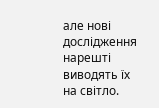але нові дослідження нарешті виводять їх на світло.